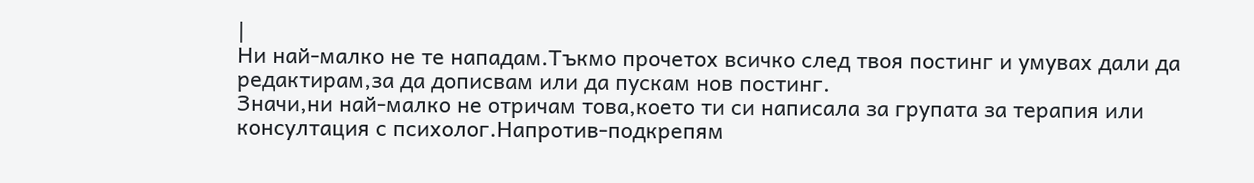|
Ни най-малко не те нападам.Тъкмо прочетох всичко след твоя постинг и умувах дали да редактирам,за да дописвам или да пускам нов постинг.
Значи,ни най-малко не отричам това,което ти си написала за групата за терапия или консултация с психолог.Напротив-подкрепям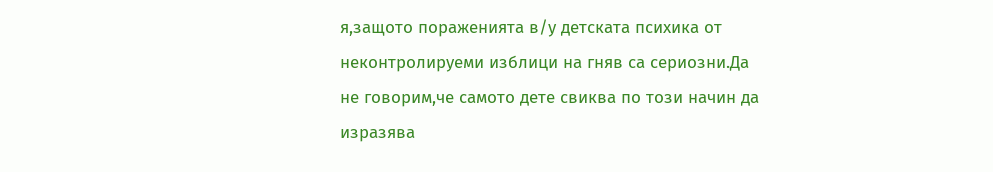я,защото пораженията в/у детската психика от неконтролируеми изблици на гняв са сериозни.Да не говорим,че самото дете свиква по този начин да изразява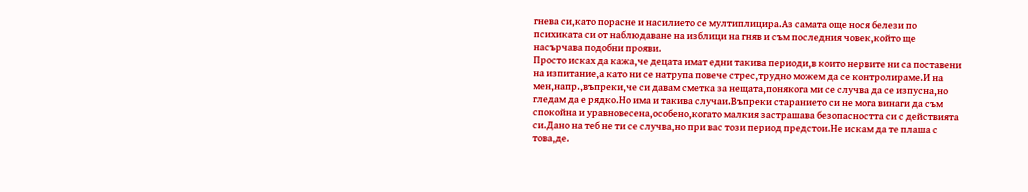гнева си,като порасне и насилието се мултиплицира.Аз самата още нося белези по психиката си от наблюдаване на изблици на гняв и съм последния човек,който ще насърчава подобни прояви.
Просто исках да кажа,че децата имат едни такива периоди,в които нервите ни са поставени на изпитание,а като ни се натрупа повече стрес,трудно можем да се контролираме.И на мен,напр.,въпреки,че си давам сметка за нещата,понякога ми се случва да се изпусна,но гледам да е рядко.Но има и такива случаи.Въпреки старанието си не мога винаги да съм спокойна и уравновесена,особено,когато малкия застрашава безопасността си с действията си.Дано на теб не ти се случва,но при вас този период предстои.Не искам да те плаша с това,де.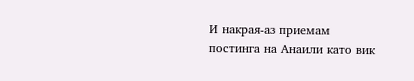И накрая-аз приемам постинга на Анаили като вик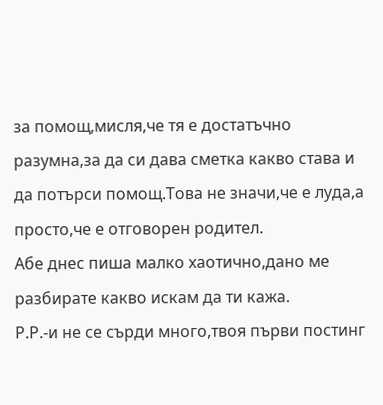за помощ,мисля,че тя е достатъчно разумна,за да си дава сметка какво става и да потърси помощ.Това не значи,че е луда,а просто,че е отговорен родител.
Абе днес пиша малко хаотично,дано ме разбирате какво искам да ти кажа.
Р.Р.-и не се сърди много,твоя първи постинг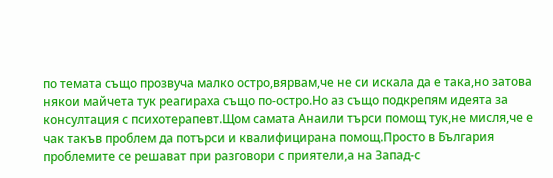по темата също прозвуча малко остро,вярвам,че не си искала да е така,но затова някои майчета тук реагираха също по-остро.Но аз също подкрепям идеята за консултация с психотерапевт.Щом самата Анаили търси помощ тук,не мисля,че е чак такъв проблем да потърси и квалифицирана помощ.Просто в България проблемите се решават при разговори с приятели,а на Запад-с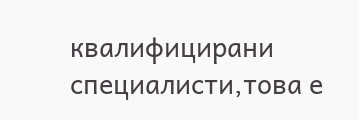квалифицирани специалисти,това е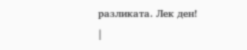разликата. Лек ден!
|